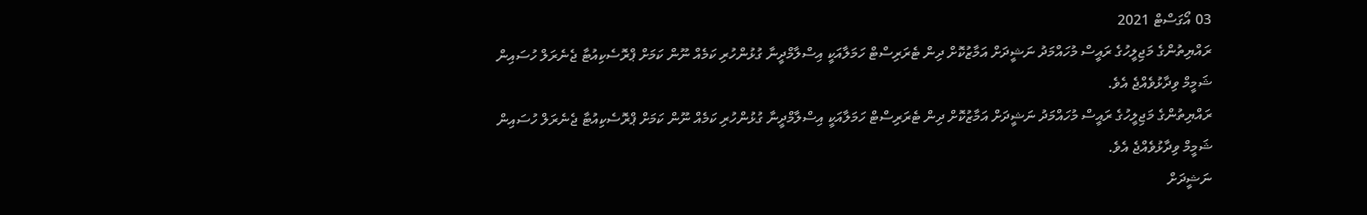03 އޯގަސްޓް 2021
ރައްޔިތުންގެ މަޖިލީހުގެ ރައީސް މުހައްމަދު ނަޝީދަށް އަމާޒުކޮށް ދިން ޓެރަރިސްޓް ހަމަލާއަކީ އިސްލާމްދީނާ ގުޅުންހުރި ކަމެއް ނޫން ކަމަށް ޕްރޮސެކިއުޓާ ޖެނެރަލް ހުސައިން ޝަމީމް ވިދާޅުވެއްޖެ އެވެ.
ރައްޔިތުންގެ މަޖިލީހުގެ ރައީސް މުހައްމަދު ނަޝީދަށް އަމާޒުކޮށް ދިން ޓެރަރިސްޓް ހަމަލާއަކީ އިސްލާމްދީނާ ގުޅުންހުރި ކަމެއް ނޫން ކަމަށް ޕްރޮސެކިއުޓާ ޖެނެރަލް ހުސައިން ޝަމީމް ވިދާޅުވެއްޖެ އެވެ.
ނަޝީދަށް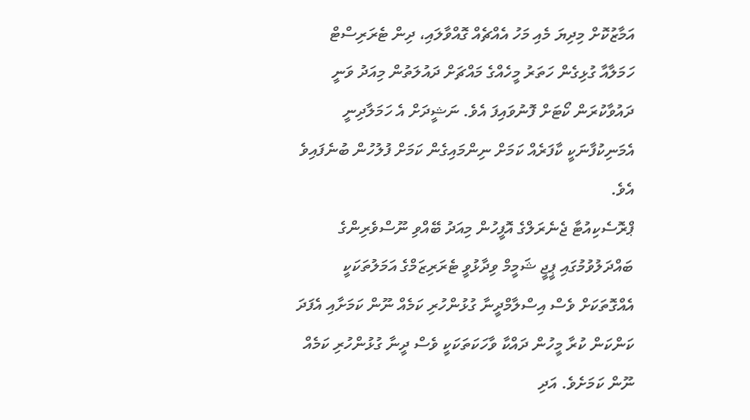އަމާޒުކޮށް މިދިޔަ މެއި މަހު އެއްޗެއް ގޮއްވާލައި، ދިން ޓެރަރިސްޓް ހަމަލާއާ ގުޅިގެން ހަތަރު މީހެއްގެ މައްޗަށް ދައުލަތުން މިއަދު ވަނީ ދައުވާކުރަން ކޯޓަށް ފޮނުވައިފަ އެވެ. ނަޝީދަށް އެ ހަމަލާދިނީ އެމަނިކުފާނަކީ ކާފަރެއް ކަމަށް ނިންމައިގެން ކަމަށް ފުލުހުން ބުނެފައިވެ އެވެ.
ޕްރޮސެކިއުޓާ ޖެނެރަލްގެ އޮފީހުން މިއަދު ބޭއްވި ނޫސްވެރިންގެ ބައްދަލުވުމުގައި ޕީޖީ ޝަމީމް ވިދާޅުވީ ޓެރަރިޒަމްގެ އަމަލުތަކަކީ އެއްގޮތަކަށް ވެސް އިސްލާމްދީނާ ގުޅުންހުރި ކަމެއް ނޫން ކަމަށާއި އެފަދަ ކަންކަން ކުރާ މީހުން ދައްކާ ވާހަކަތަކަކީ ވެސް ދީނާ ގުޅުންހުރި ކަމެއް ނޫން ކަމަށެވެ. އަދި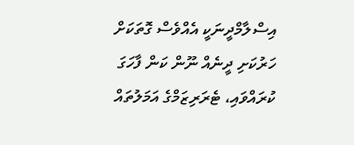އިސްލާމްދީނަކީ އެއްވެސް ގޮތަކަށް ހަރުކަށި ދީނެއް ނޫން ކަން ފާހަގަ ކުރައްވައި، ޓެރަރިޒަމްގެ އަމަލުތައް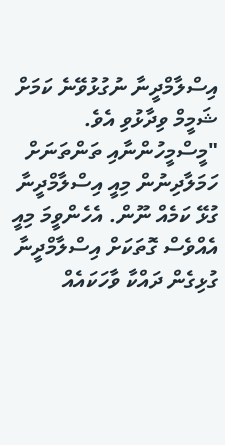އިސްލާމްދީނާ ނުގުޅުވޭނެ ކަމަށް ޝަމީމް ވިދާޅުވި އެވެ.
"މީސްމީހުންނާއި ތަންތަނަށް ހަމަލާދިނުން މިއީ އިސްލާމްދީނާ ގުޅޭ ކަމެއް ނޫން. އެހެންވީމަ މިއީ އެއްވެސް ގޮތަކަށް އިސްލާމްދީނާ ގުޅިގެން ދައްކާ ވާހަކައެއް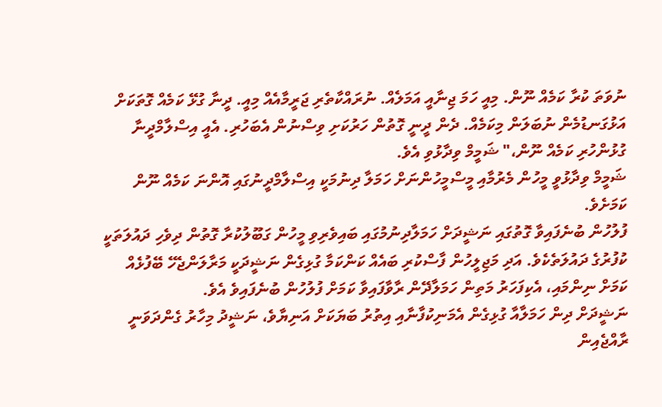ނުވަތަ ކުރާ ކަމެއް ނޫން. މިއީ ހަމަ ޖިނާއީ އަމަލެއް. ނުރައްކާތެރި ޖަރީމާއެއް މިއީ. ދީނާ ގުޅޭ ކަމެއް ގޮތަކަށް އަޅުގަނޑުމެން ނުބަލަން މިކަމެއް. ދެން ދީނީ ގޮތުން ހަރުކަށި ވިސްނުން އެބަހުރި. އެއީ އިސްލާމްދީނާ ގުޅުންހުރި ކަމެއް ނޫން،" ޝަމީމް ވިދާޅުވި އެވެ.
ޝަމީމް ވިދާޅުވީ މީހުން މެރުމާއި މީސްމީހުންނަށް ހަމަލާ ދިނުމަކީ އިސްލާމްދީނުގައި އޮންނަ ކަމެއް ނޫން ކަމަށެވެ.
ފުލުހުން ބުނެފައިވާ ގޮތުގައި ނަޝީދަށް ހަމަލާދިނުމުގައި ބައިވެރިވި މީހުން ގަބޫލުކުރާ ގޮތުން ދިވެހި ދައުލަތަކީ ކުފުރުގެ ދައުލަތެކެވެ. އަދި މަޖިލީހުން ފާސްކުރި ބައެއް ކަންކަމާ ގުޅިގެން ނަޝީދަކީ މަރާލަންޖެހޭ ބޭފުޅެއް ކަމަށް ނިންމައި، އެކިފަހަރު މަތިން ހަމަލާދޭން ރާވާފައިވާ ކަމަށް ފުލުހުން ބުނެފައިވެ އެވެ.
ނަޝީދަށް ދިން ހަމަލާއާ ގުޅިގެން އެމަނިކުފާނާއި އިތުރު ބަޔަކަށް އަނިޔާވެ، ނަޝީދު މިހާރު ގެންދަވަނީ ރާއްޖެއިން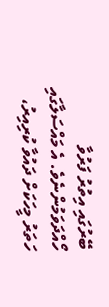ބޭރުގައި އިތުރު ފަރުވާ ހޯއްދަވަމުންނެވެ. އެ މައްސަލާގައި ހަތަރު މީހަކަށް ދައުވާ ކުރިއިރު،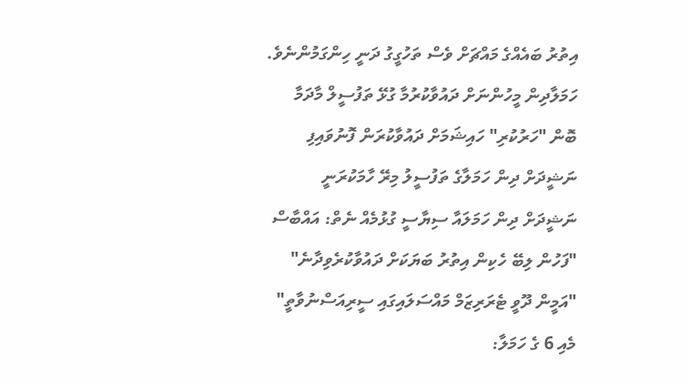އިތުރު ބައެއްގެ މައްޗަށް ވެސް ތަހުގީގު ދަނީ ހިންގަމުންނެވެ.
ހަމަލާދިން މީހުންނަށް ދައުވާކުރުމާ ގުޅޭ ތަފުސީލް މާދަމާ
ބޮން "ހަރުކުރި" ހައިޝަމަށް ދައުވާކުރަން ފޮނުވައިފި
ނަޝީދަށް ދިން ހަމަލާގެ ތަފުސީލު މިރޭ ހާމަކުރަނީ
ނަޝީދަށް ދިން ހަމަލައާ ސިޔާސީ ގުޅުމެއް ނެތް: އައްބާސް
"ފަހުން ލިބޭ ހެކިން އިތުރު ބަޔަކަށް ދައުވާކުރެވިދާނެ"
"އަމީން ދޫވީ ޓެރަރިޒަމް މައްސަލައިގައި ސީރިއަސްނުވާތީ"
މެއި 6 ގެ ހަމަލާ: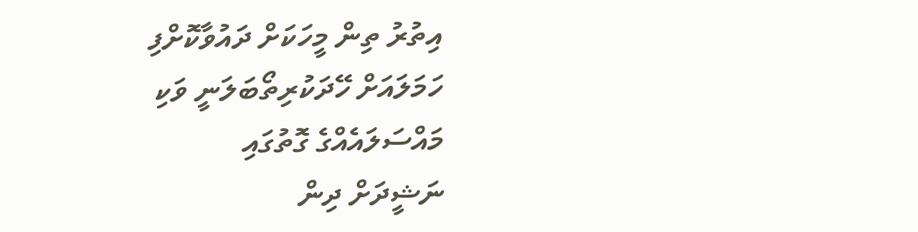އިތުރު ތިން މީހަކަށް ދައުވާކޮށްފި
ހަމަލައަށް ހޭދަކުރިތޯބަލަނީ ވަކި މައްސަލައެއްގެ ގޮތުގައި
ނަޝީދަށް ދިން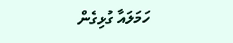ހަމަލައާ ގުޅިގެން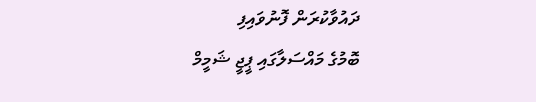ދައުވާކުރަން ފޮނުވައިފި
ބޮމުގެ މައްސަލާގައި ޕީޖީ ޝަމީމް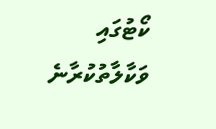ކޯޓުގައި ވަކާލާތުކުރާނެ